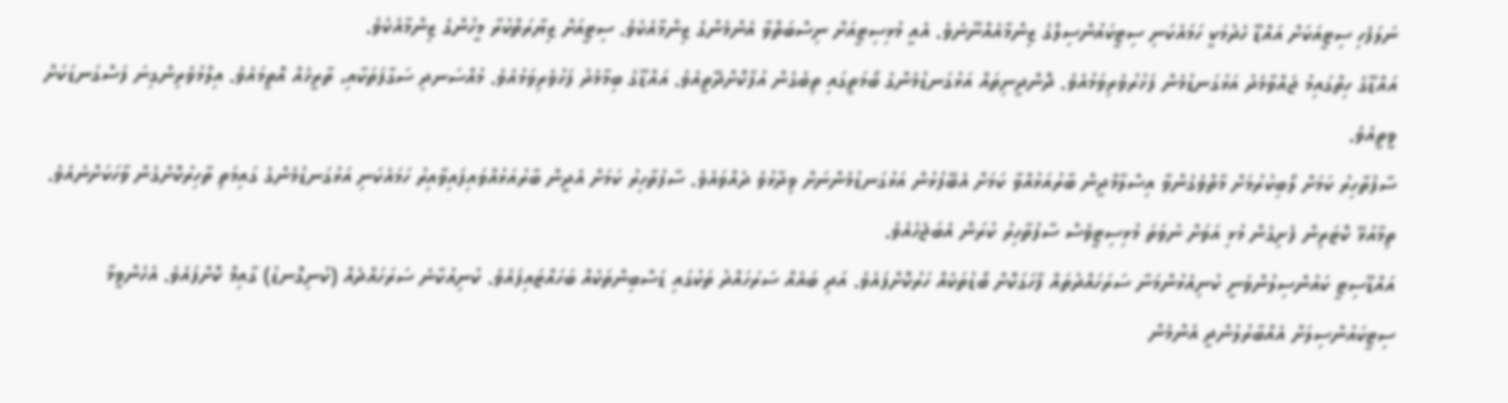ނަލަފެހި ސިޓީއަކަށް އައްޑޫ ހެދުމަކީ ހަމައެކަނި ސިޓީކައުންސިލްގެ ޒިންމާއެއްނޫނެވެ. އެއީ މުޅިސިޓީއަށް ނިސްބަތްވާ އެންމެންގެ ޒިންމާއެކެވެ. ސިޓީއަށް ޒިޔާރަތްކުރާ މީހުންގެ ޒިންމާއެކެވެ.
އައްޑޫގެ ހިތްގައިމު ޖައްވާމެދު އަޅުގަނޑުމެން ފަޚުރުވެރިވަމުއެވެ. ދޮންދީނިތައް އަޅުގަނޑުމެންގެ ބޯމަތީގައި ތިބެގެން އުފާކޮށްދޭތީއެވެ. އައްޑޫގެ ބިމާމެދު ފަޚުވެރިވަމުއެވެ. މުއްސަނދި ސަގާފަތަކާއި، ތާރީޚެއް އޮތީމައެވެ. އިލްމުވެރިންގިނަ ފަސްގަނޑަކަށް ވީތީއެވެ.
ސާފުތާހިރު ކަމަށް ލޯބިކުރުމަށް މާތްވެގެންވާ އިސްލާމްދީން ބާރުއަޅުއްވާ ކަމަށް އެބޭފުޅުން އަޅުގަނޑުމެންނަށް ވިދާޅުވެ ދެއްވައެވެ. ސާފުތާހިރު ކަމަށް އެދީން ބާރުއަޅުއްވައިފައިވާއިރު ހަމައެކަނި އަޅުގަނޑުމެންގެ ގައިމަތި ތާހިރުކޮށްގެން ވާހަކަށްނެއެވެ. ތިމާއުޅޭ ކޮޓަރިން ފެށިގެން މުޅި އަވަށް ނުވަތަ މުޅިސިޓީވެސް ސާފުތާހިރު ކުރަން އެބަޖެހެއެވެ.
އައްޑޫސިޓީ ކައުންސިލުންވަނީ ކުނިއެޅުންމަނާ ސަރަހައްދުތައް ފާހަގަކޮށް ބޯޑުތަކެއް ހަރުކޮށްފައެވެ. އަދި ބައެއް ސަރަހައްދު ތަކުގައި ޑަސްބިންތަކެއް ބަހައްޓައިފައެވެ. ކުނިއުކާނެ ސަރަހައްދެއް (ކުނިގޮނޑު) ގާއިމް ކޮށްފައެވެ. އެހެންވީމާ ސިޓީކައުންސިލަށް އެއްބާރުލުންދީ އެންމެން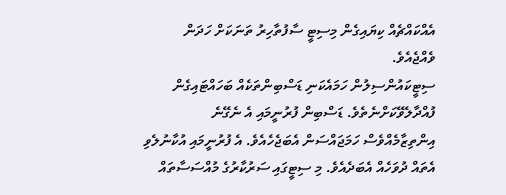އެއްކައްޗެއް ކިޔައިގެން މިސިޓީ ސާފުތާހިރު ތަނަކަށް ހަދަން ވެއްޖެއެވެ.
ސިޓީކައުންސިލުން ހަމައެކަނި ޑަސްބިންތަކެއް ބަހައްޓައިގެން ފުއްދާލެވޭކަށްނެތެވެ. ޑަސްބިން ފުރުނީމައި އެ ނެގޭނެ އިންތިޒާމެއްވެސް ހަމަޖައްސަން އެބަޖެހެއެވެ. އެ ފުރުނީމައި އުކާނުލެވި އެތައް ދުވަހެއް އެބަދެއެވެ. މި ސިޓީގައި ސަރުކާރުގެ މުއްސަސާތައް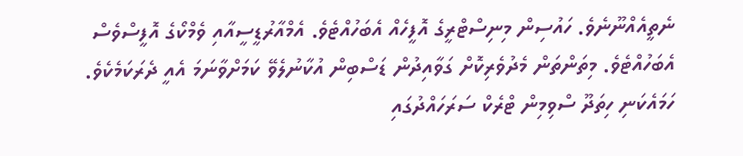ނެތީއެއްނޫނެވެ. ހައުސިން މިނިސްޓްރީގެ އޮފީހެއް އެބަހުއްޓެވެ. އެމްއާރުޑީސީއާއި ވެމްކޯގެ އޮފީސްވެސް އެބަހުއްޓެވެ. މިތަންތަން މެދުވެރިކޮށް ގަވާއިދުން ޑަސްބިން އުކާނުލެވޭ ކަމަށްވާނަމަ އެއީ ދެރަކަމެކެވެ.
ހަމައެކަނި ހިތަދޫ ސްވިމިން ޓްރެކް ސަރަހައްދުގައި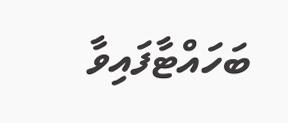ބަހައްޓާފައިވާ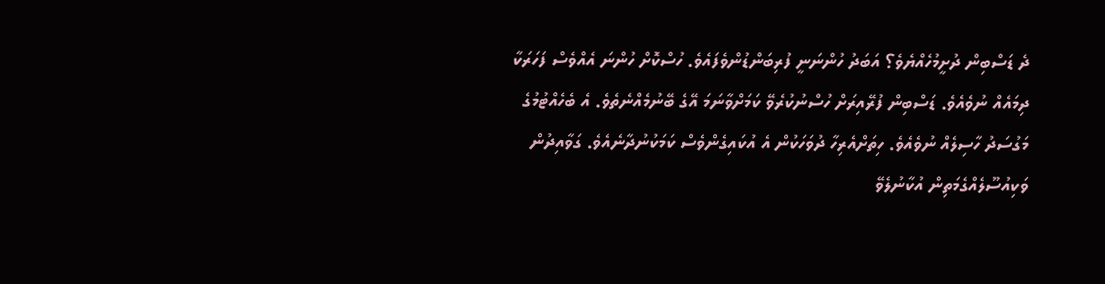ދެ ޑަސްބިން ދުށީމުހެއްޔެވެ؟ އަބަދު ހުންނަނީ ފުރިބަންޑުންވެފައެވެ. ހުސްކޮށް ހުންނަ އެއްވެސް ފަހަރަކާ ދިމައެއް ނުވެއެވެ. ޑަސްބިން ފުރޭއިރަށް ހުސްނުކުރެވޭ ކަމަށްވާނަމަ އޭގެ ބޭނުމެއްނެތެވެ. އެ ބެހެއްޓުމުގެ މަގުސަދު ހާސިލެއް ނުވެއެވެ. ހިތަށްއެރިހާ ދުވަހަކުން އެ އުކައިގެންވެސް ކަމަކުނުދާނެއެވެ. ގަވާއިދުން ވަކިއުސޫލެއްގެމަތިން އުކާނުލެވޭ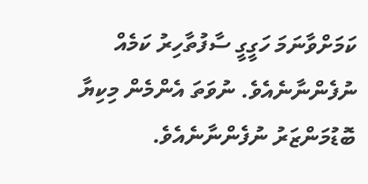ކަމަށްވާނަމަ ހަގީގީ ސާފުތާހިރު ކަމެއް ނުފެންނާނެއެވެ. ނުވަތަ އެންމެން މިކިޔާ ބޮޑުމަންޒަރު ނުފެންނާނެއެވެ.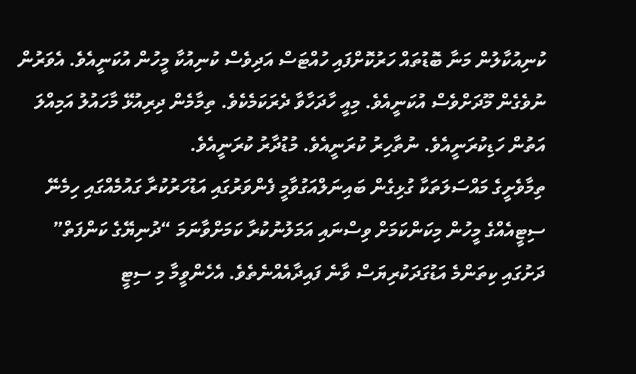ކުނިއުކާލުން މަނާ ބޮޑުތައް ހަރުކޮށްފައި ހުއްޓަސް އަދިވެސް ކުނިއުކާ މީހުން އުކަނީއެވެ. އެވަރުން ނުވެގެން މޫދަށްވެސް އުކަނީއެވެ. މިއީ ހާދަހާވާ ދެރަކަމެކެވެ. ތިމާމެން ދިރިއުޅޭ މާހައުލު އަމިއްލަ އަތުން ހަޑިކުރަނީއެވެ. ނުތާހިރު ކުރަނީއެވެ. މުޑުދާރު ކުރަނީއެވެ.
ތިމާވެށީގެ މައްސަލަތަކާ ގުޅިގެން ބައިނަލްއަގުވާމީ ފެންވަރުގައި އަޑުހަރުކުރާ ގައުމެއްގައި ހިމެނޭ ސިޓީއެއްގެ މީހުން މިކަންކަމަށް ވިސްނައި އަމަލުނުކުރާ ކަމަށްވާނަމަ “ދުނިޔޭގެ ކަންފަތް” ދަށުގައި ކިތަންމެ އަޑުގަދަކުރިޔަސް ވާނެ ފައިދާއެއްނެތެވެ. އެހެންވީމާ މި ސިޓީ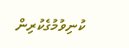ކުނިވުމުގެކުރިން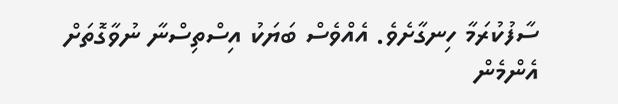ސާފުކުރަމާ ހިނގާށެވެ. އެއްވެސް ބަޔަކު އިސްތިސްނާ ނުވާގޮތަށް އެންމެން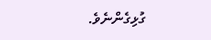ގުޅިގެންނެވެ.